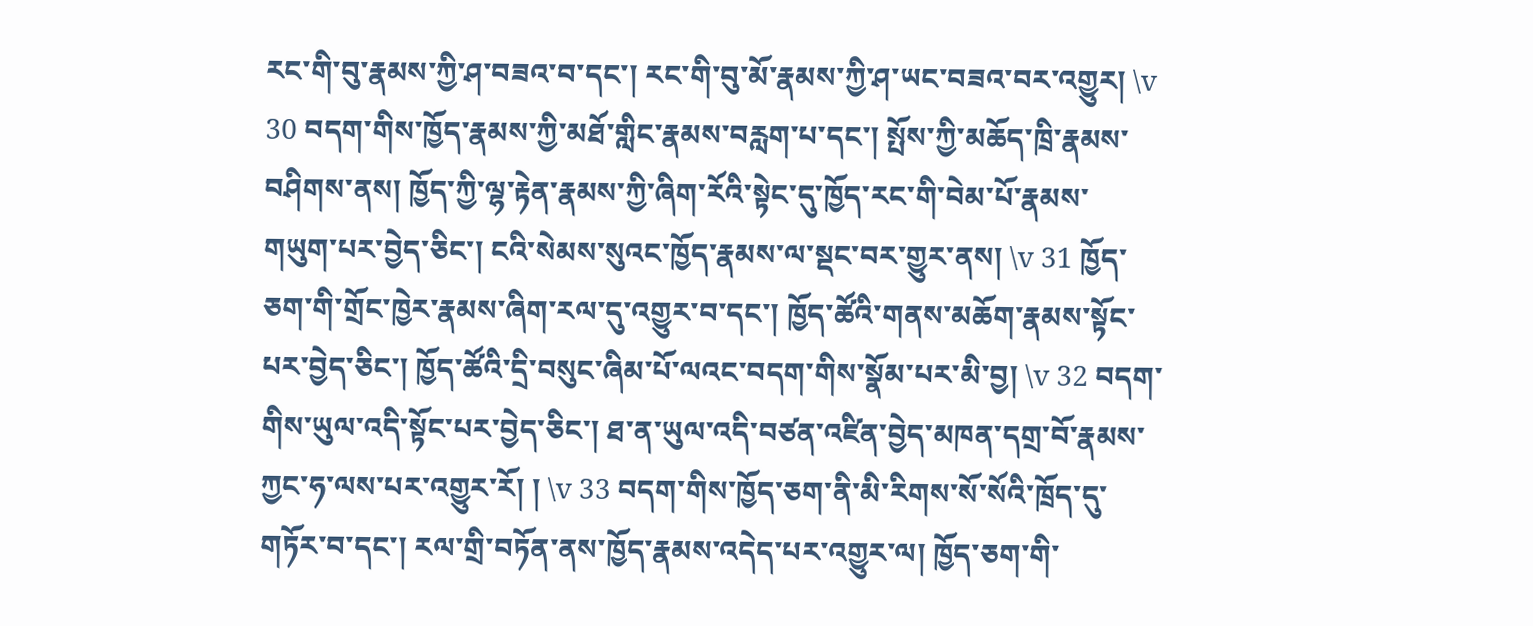རང་གི་བུ་རྣམས་ཀྱི་ཤ་བཟའ་བ་དང་། རང་གི་བུ་མོ་རྣམས་ཀྱི་ཤ་ཡང་བཟའ་བར་འགྱུར། \v 30 བདག་གིས་ཁྱོད་རྣམས་ཀྱི་མཐོ་གླིང་རྣམས་བརླག་པ་དང་། སྤོས་ཀྱི་མཆོད་ཁྲི་རྣམས་བཤིགས་ནས། ཁྱོད་ཀྱི་ལྷ་རྟེན་རྣམས་ཀྱི་ཞིག་རོའི་སྟེང་དུ་ཁྱོད་རང་གི་བེམ་པོ་རྣམས་གཡུག་པར་བྱེད་ཅིང་། ངའི་སེམས་སུའང་ཁྱོད་རྣམས་ལ་སྡང་བར་གྱུར་ནས། \v 31 ཁྱོད་ཅག་གི་གྲོང་ཁྱེར་རྣམས་ཞིག་རལ་དུ་འགྱུར་བ་དང་། ཁྱོད་ཚོའི་གནས་མཆོག་རྣམས་སྟོང་པར་བྱེད་ཅིང་། ཁྱོད་ཚོའི་དྲི་བསུང་ཞིམ་པོ་ལའང་བདག་གིས་སྣོམ་པར་མི་བྱ། \v 32 བདག་གིས་ཡུལ་འདི་སྟོང་པར་བྱེད་ཅིང་། ཐ་ན་ཡུལ་འདི་བཙན་འཛིན་བྱེད་མཁན་དགྲ་བོ་རྣམས་ཀྱང་ཧ་ལས་པར་འགྱུར་རོ། ། \v 33 བདག་གིས་ཁྱོད་ཅག་ནི་མི་རིགས་སོ་སོའི་ཁྲོད་དུ་གཏོར་བ་དང་། རལ་གྲི་བཏོན་ནས་ཁྱོད་རྣམས་འདེད་པར་འགྱུར་ལ། ཁྱོད་ཅག་གི་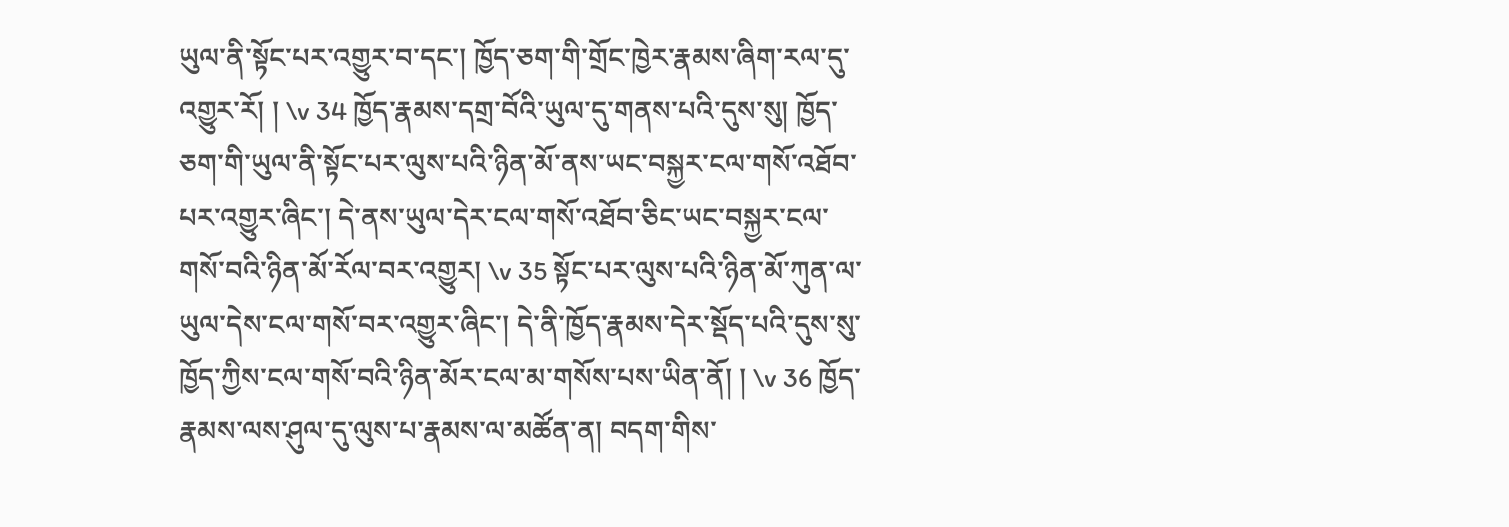ཡུལ་ནི་སྟོང་པར་འགྱུར་བ་དང་། ཁྱོད་ཅག་གི་གྲོང་ཁྱེར་རྣམས་ཞིག་རལ་དུ་འགྱུར་རོ། ། \v 34 ཁྱོད་རྣམས་དགྲ་བོའི་ཡུལ་དུ་གནས་པའི་དུས་སུ། ཁྱོད་ཅག་གི་ཡུལ་ནི་སྟོང་པར་ལུས་པའི་ཉིན་མོ་ནས་ཡང་བསྐྱར་ངལ་གསོ་འཐོབ་པར་འགྱུར་ཞིང་། དེ་ནས་ཡུལ་དེར་ངལ་གསོ་འཐོབ་ཅིང་ཡང་བསྐྱར་ངལ་གསོ་བའི་ཉིན་མོ་རོལ་བར་འགྱུར། \v 35 སྟོང་པར་ལུས་པའི་ཉིན་མོ་ཀུན་ལ་ཡུལ་དེས་ངལ་གསོ་བར་འགྱུར་ཞིང་། དེ་ནི་ཁྱོད་རྣམས་དེར་སྡོད་པའི་དུས་སུ་ཁྱོད་ཀྱིས་ངལ་གསོ་བའི་ཉིན་མོར་ངལ་མ་གསོས་པས་ཡིན་ནོ། ། \v 36 ཁྱོད་རྣམས་ལས་ཤུལ་དུ་ལུས་པ་རྣམས་ལ་མཚོན་ན། བདག་གིས་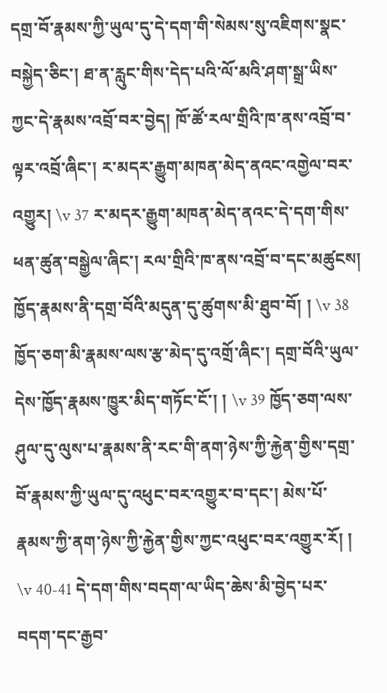དགྲ་བོ་རྣམས་ཀྱི་ཡུལ་དུ་དེ་དག་གི་སེམས་སུ་འཇིགས་སྣང་བསྐྱེད་ཅིང་། ཐ་ན་རླུང་གིས་དེད་པའི་ལོ་མའི་ཤག་སྒྲ་ཡིས་ཀྱང་དེ་རྣམས་འབྲོ་བར་བྱེད། ཁོ་ཚོ་རལ་གྲིའི་ཁ་ནས་འབྲོ་བ་ལྟར་འབྲོ་ཞིང་། ར་མདར་རྒྱུག་མཁན་མེད་ནའང་འགྱེལ་བར་འགྱུར། \v 37 ར་མདར་རྒྱུག་མཁན་མེད་ནའང་དེ་དག་གིས་ཕན་ཚུན་བསྒྱེལ་ཞིང་། རལ་གྲིའི་ཁ་ནས་འབྲོ་བ་དང་མཚུངས། ཁྱོད་རྣམས་ནི་དགྲ་བོའི་མདུན་དུ་ཚུགས་མི་ཐུབ་བོ། ། \v 38 ཁྱོད་ཅག་མི་རྣམས་ལས་རྩ་མེད་དུ་འགྲོ་ཞིང་། དགྲ་བོའི་ཡུལ་དེས་ཁྱོད་རྣམས་ཁྱུར་མིད་གཏོང་ངོ་། ། \v 39 ཁྱོད་ཅག་ལས་ཤུལ་དུ་ལུས་པ་རྣམས་ནི་རང་གི་ནག་ཉེས་ཀྱི་རྐྱེན་གྱིས་དགྲ་བོ་རྣམས་ཀྱི་ཡུལ་དུ་འཕུང་བར་འགྱུར་བ་དང་། མེས་པོ་རྣམས་ཀྱི་ནག་ཉེས་ཀྱི་རྐྱེན་གྱིས་ཀྱང་འཕུང་བར་འགྱུར་རོ། ། \v 40-41 དེ་དག་གིས་བདག་ལ་ཡིད་ཆེས་མི་བྱེད་པར་བདག་དང་རྒྱབ་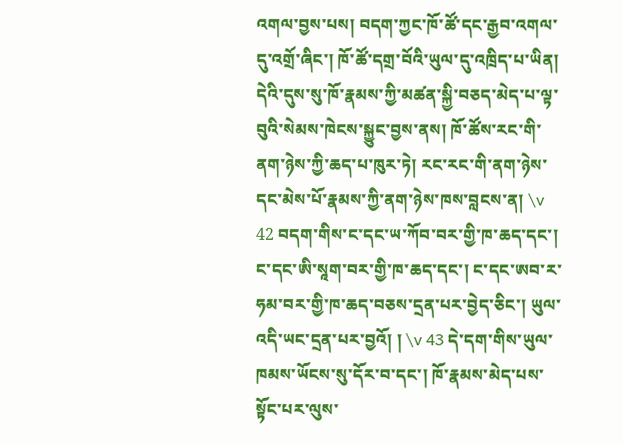འགལ་བྱས་པས། བདག་ཀྱང་ཁོ་ཚོ་དང་རྒྱབ་འགལ་དུ་འགྲོ་ཞིང་། ཁོ་ཚོ་དགྲ་བོའི་ཡུལ་དུ་འཁྲིད་པ་ཡིན། དེའི་དུས་སུ་ཁོ་རྣམས་ཀྱི་མཚན་སྐྱི་བཅད་མེད་པ་ལྟ་བུའི་སེམས་ཁེངས་སྐྱུང་བྱས་ནས། ཁོ་ཚོས་རང་གི་ནག་ཉེས་ཀྱི་ཆད་པ་ཁུར་ཏེ། རང་རང་གི་ནག་ཉེས་དང་མེས་པོ་རྣམས་ཀྱི་ནག་ཉེས་ཁས་བླངས་ན། \v 42 བདག་གིས་ང་དང་ཡ་ཀོབ་བར་གྱི་ཁ་ཆད་དང་། ང་དང་ཨི་སཱག་བར་གྱི་ཁ་ཆད་དང་། ང་དང་ཨབ་ར་ཧམ་བར་གྱི་ཁ་ཆད་བཅས་དྲན་པར་བྱེད་ཅིང་། ཡུལ་འདི་ཡང་དྲན་པར་བྱའོ། ། \v 43 དེ་དག་གིས་ཡུལ་ཁམས་ཡོངས་སུ་དོར་བ་དང་། ཁོ་རྣམས་མེད་པས་སྟོང་པར་ལུས་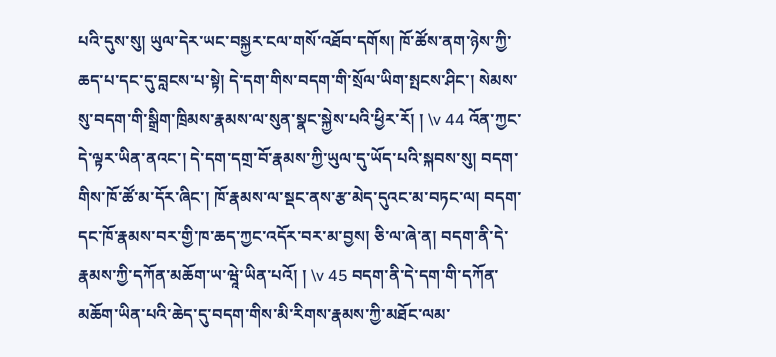པའི་དུས་སུ། ཡུལ་དེར་ཡང་བསྐྱར་ངལ་གསོ་འཐོབ་དགོས། ཁོ་ཚོས་ནག་ཉེས་ཀྱི་ཆད་པ་དང་དུ་བླངས་པ་སྟེ། དེ་དག་གིས་བདག་གི་སྲོལ་ཡིག་སྤངས་ཤིང་། སེམས་སུ་བདག་གི་སྒྲིག་ཁྲིམས་རྣམས་ལ་སུན་སྣང་སྐྱེས་པའི་ཕྱིར་རོ། ། \v 44 འོན་ཀྱང་དེ་ལྟར་ཡིན་ནའང་། དེ་དག་དགྲ་བོ་རྣམས་ཀྱི་ཡུལ་དུ་ཡོད་པའི་སྐབས་སུ། བདག་གིས་ཁོ་ཚོ་མ་དོར་ཞིང་། ཁོ་རྣམས་ལ་སྡང་ནས་རྩ་མེད་དུའང་མ་བཏང་ལ། བདག་དང་ཁོ་རྣམས་བར་གྱི་ཁ་ཆད་ཀྱང་འདོར་བར་མ་བྱས། ཅི་ལ་ཞེ་ན། བདག་ནི་དེ་རྣམས་ཀྱི་དཀོན་མཆོག་ཡ་ཝཱེ་ཡིན་པའོ། ། \v 45 བདག་ནི་དེ་དག་གི་དཀོན་མཆོག་ཡིན་པའི་ཆེད་དུ་བདག་གིས་མི་རིགས་རྣམས་ཀྱི་མཐོང་ལམ་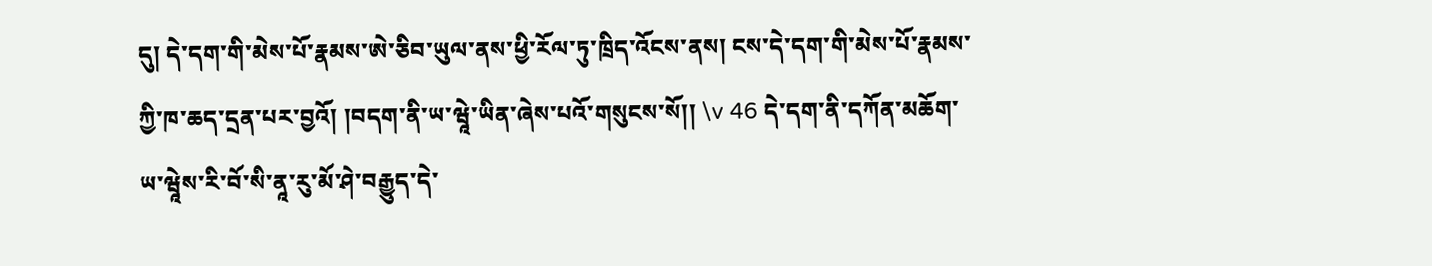དུ། དེ་དག་གི་མེས་པོ་རྣམས་ཨེ་ཅིབ་ཡུལ་ནས་ཕྱི་རོལ་ཏུ་ཁྲིད་འོངས་ནས། ངས་དེ་དག་གི་མེས་པོ་རྣམས་ཀྱི་ཁ་ཆད་དྲན་པར་བྱའོ། །བདག་ནི་ཡ་ཝཱེ་ཡིན་ཞེས་པའོ་གསུངས་སོ།། \v 46 དེ་དག་ནི་དཀོན་མཆོག་ཡ་ཝཱེས་རི་བོ་སི་ནཱ་རུ་མོ་ཤེ་བརྒྱུད་དེ་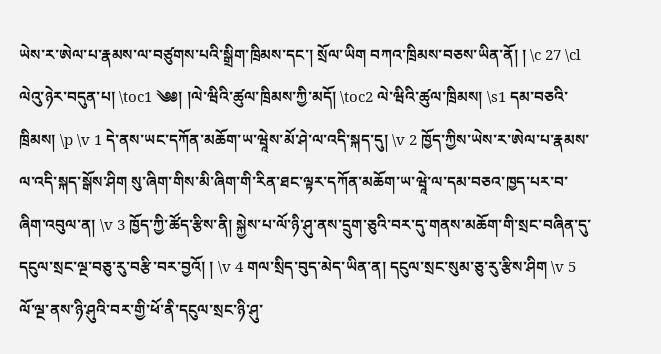ཡེས་ར་ཨེལ་པ་རྣམས་ལ་བཙུགས་པའི་སྒྲིག་ཁྲིམས་དང་། སྲོལ་ཡིག བཀའ་ཁྲིམས་བཅས་ཡིན་ནོ། ། \c 27 \cl ལེའུ་ཉེར་བདུན་པ། \toc1 ༄༅། །ལེ་ཝིའི་ཚུལ་ཁྲིམས་ཀྱི་མདོ། \toc2 ལེ་ཝིའི་ཚུལ་ཁྲིམས། \s1 དམ་བཅའི་ཁྲིམས། \p \v 1 དེ་ནས་ཡང་དཀོན་མཆོག་ཡ་ཝཱེས་མོ་ཤེ་ལ་འདི་སྐད་དུ། \v 2 ཁྱོད་ཀྱིས་ཡེས་ར་ཨེལ་པ་རྣམས་ལ་འདི་སྐད་སྒོས་ཤིག སུ་ཞིག་གིས་མི་ཞིག་གི་རིན་ཐང་ལྟར་དཀོན་མཆོག་ཡ་ཝཱེ་ལ་དམ་བཅའ་ཁྱད་པར་བ་ཞིག་འབུལ་ན། \v 3 ཁྱོད་ཀྱི་ཚོད་རྩིས་ནི། སྐྱེས་པ་ལོ་ཉི་ཤུ་ནས་དྲུག་ཅུའི་བར་དུ་གནས་མཆོག་གི་སྲང་བཞིན་དུ་དངུལ་སྲང་ལྔ་བཅུ་རུ་བརྩི་བར་བྱའོ། ། \v 4 གལ་སྲིད་བུད་མེད་ཡིན་ན། དངུལ་སྲང་སུམ་ཅུ་རུ་རྩིས་ཤིག \v 5 ལོ་ལྔ་ནས་ཉི་ཤུའི་བར་གྱི་ཕོ་ནི་དངུལ་སྲང་ཉི་ཤུ་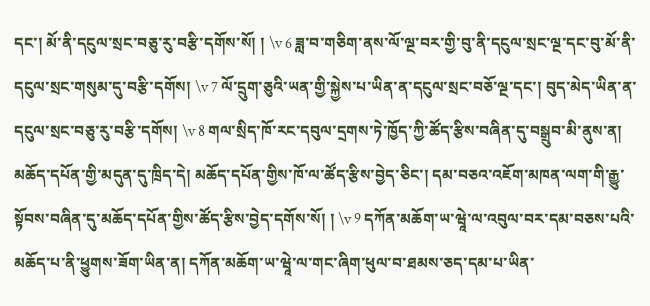དང་། མོ་ནི་དངུལ་སྲང་བཅུ་རུ་བརྩི་དགོས་སོ། ། \v 6 ཟླ་བ་གཅིག་ནས་ལོ་ལྔ་བར་གྱི་བུ་ནི་དངུལ་སྲང་ལྔ་དང་བུ་མོ་ནི་དངུལ་སྲང་གསུམ་དུ་བརྩི་དགོས། \v 7 ལོ་དྲུག་ཅུའི་ཡན་གྱི་སྐྱེས་པ་ཡིན་ན་དངུལ་སྲང་བཅོ་ལྔ་དང་། བུད་མེད་ཡིན་ན་དངུལ་སྲང་བཅུ་རུ་བརྩི་དགོས། \v 8 གལ་སྲིད་ཁོ་རང་དབུལ་དྲགས་ཏེ་ཁྱོད་ཀྱི་ཚོད་རྩིས་བཞིན་དུ་བསྒྲུབ་མི་ནུས་ན། མཆོད་དཔོན་གྱི་མདུན་དུ་ཁྲིད་དེ། མཆོད་དཔོན་གྱིས་ཁོ་ལ་ཚོད་རྩིས་བྱེད་ཅིང་། དམ་བཅའ་འཇོག་མཁན་ལག་གི་རྒྱུ་སྟོབས་བཞིན་དུ་མཆོད་དཔོན་གྱིས་ཚོད་རྩིས་བྱེད་དགོས་སོ། ། \v 9 དཀོན་མཆོག་ཡ་ཝཱེ་ལ་འབུལ་བར་དམ་བཅས་པའི་མཆོད་པ་ནི་ཕྱུགས་ཟོག་ཡིན་ན། དཀོན་མཆོག་ཡ་ཝཱེ་ལ་གང་ཞིག་ཕུལ་བ་ཐམས་ཅད་དམ་པ་ཡིན་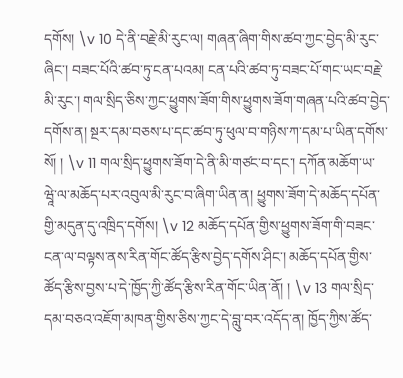དགོས། \v 10 དེ་ནི་བརྗེ་མི་རུང་ལ། གཞན་ཞིག་གིས་ཚབ་ཀྱང་བྱེད་མི་རུང་ཞིང་། བཟང་པོའི་ཚབ་ཏུ་ངན་པའམ། ངན་པའི་ཚབ་ཏུ་བཟང་པོ་གང་ཡང་བརྗེ་མི་རུང་། གལ་སྲིད་ཅིས་ཀྱང་ཕྱུགས་ཟོག་གིས་ཕྱུགས་ཟོག་གཞན་པའི་ཚབ་བྱེད་དགོས་ན། སྔར་དམ་བཅས་པ་དང་ཚབ་ཏུ་ཕུལ་བ་གཉིས་ཀ་དམ་པ་ཡིན་དགོས་སོ། ། \v 11 གལ་སྲིད་ཕྱུགས་ཟོག་དེ་ནི་མི་གཙང་བ་དང་། དཀོན་མཆོག་ཡ་ཝཱེ་ལ་མཆོད་པར་འབུལ་མི་རུང་བ་ཞིག་ཡིན་ན། ཕྱུགས་ཟོག་དེ་མཆོད་དཔོན་གྱི་མདུན་དུ་འཁྲིད་དགོས། \v 12 མཆོད་དཔོན་གྱིས་ཕྱུགས་ཟོག་གི་བཟང་ངན་ལ་བལྟས་ནས་རིན་གོང་ཚོད་རྩིས་བྱེད་དགོས་ཤིང་། མཆོད་དཔོན་གྱིས་ཚོད་རྩིས་བྱས་པ་དེ་ཁྱོད་ཀྱི་ཚོད་རྩིས་རིན་གོང་ཡིན་ནོ། ། \v 13 གལ་སྲིད་དམ་བཅའ་འཇོག་མཁན་གྱིས་ཅིས་ཀྱང་དེ་བླུ་བར་འདོད་ན། ཁྱོད་ཀྱིས་ཚོད་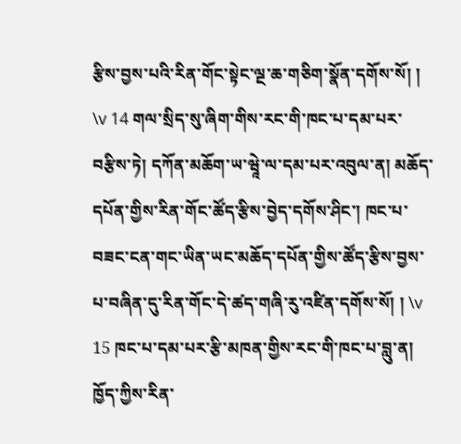རྩིས་བྱས་པའི་རིན་གོང་སྟེང་ལྔ་ཆ་གཅིག་སྣོན་དགོས་སོ། ། \v 14 གལ་སྲིད་སུ་ཞིག་གིས་རང་གི་ཁང་པ་དམ་པར་བརྩིས་ཏེ། དཀོན་མཆོག་ཡ་ཝཱེ་ལ་དམ་པར་འབུལ་ན། མཆོད་དཔོན་གྱིས་རིན་གོང་ཚོད་རྩིས་བྱེད་དགོས་ཤིང་། ཁང་པ་བཟང་ངན་གང་ཡིན་ཡང་མཆོད་དཔོན་གྱིས་ཚོད་རྩིས་བྱས་པ་བཞིན་དུ་རིན་གོང་དེ་ཚད་གཞི་རུ་འཛིན་དགོས་སོ། ། \v 15 ཁང་པ་དམ་པར་རྩི་མཁན་གྱིས་རང་གི་ཁང་པ་བླུ་ན། ཁྱོད་ཀྱིས་རིན་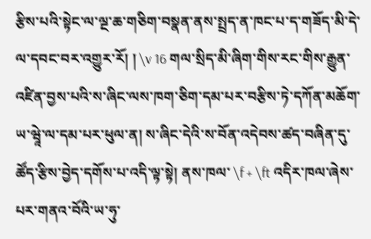རྩིས་པའི་སྟེང་ལ་ལྔ་ཆ་གཅིག་བསྣན་ནས་སྤྲད་ན་ཁང་པ་ད་གཟོད་མི་དེ་ལ་དབང་བར་འགྱུར་རོ། ། \v 16 གལ་སྲིད་མི་ཞིག་གིས་རང་གིས་རྒྱུན་འཛིན་བྱས་པའི་ས་ཞིང་ལས་ཁག་ཅིག་དམ་པར་བརྩིས་ཏེ་དཀོན་མཆོག་ཡ་ཝཱེ་ལ་དམ་པར་ཕུལ་ན། ས་ཞིང་དེའི་ས་བོན་འདེབས་ཚད་བཞིན་དུ་ཚོད་རྩིས་བྱེད་དགོས་པ་འདི་ལྟ་སྟེ། ནས་ཁལ་ \f + \ft འདིར་ཁལ་ཞེས་པར་གནའ་བོའི་ཡ་ཧུ་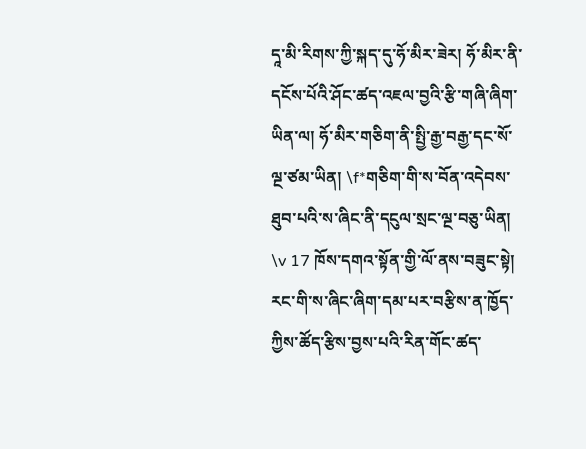དཱ་མི་རིགས་ཀྱི་སྐད་དུ་ཧོ་མིར་ཟེར། ཧོ་མིར་ནི་དངོས་པོའི་ཤོང་ཚད་འཇལ་བྱའི་རྩི་གཞི་ཞིག་ཡིན་ལ། ཧོ་མིར་གཅིག་ནི་སྤྱི་རྒྱ་བརྒྱ་དང་སོ་ལྔ་ཙམ་ཡིན། \f*གཅིག་གི་ས་བོན་འདེབས་ཐུབ་པའི་ས་ཞིང་ནི་དངུལ་སྲང་ལྔ་བཅུ་ཡིན། \v 17 ཁོས་དགའ་སྟོན་གྱི་ལོ་ནས་བཟུང་སྟེ། རང་གི་ས་ཞིང་ཞིག་དམ་པར་བརྩིས་ན་ཁྱོད་ཀྱིས་ཚོད་རྩིས་བྱས་པའི་རིན་གོང་ཚད་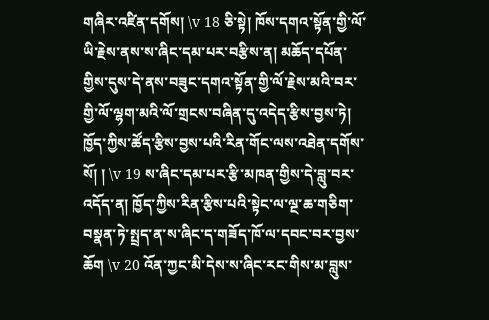གཞིར་འཛིན་དགོས། \v 18 ཅི་སྟེ། ཁོས་དགའ་སྟོན་གྱི་ལོ་ཡི་རྗེས་ནས་ས་ཞིང་དམ་པར་བརྩིས་ན། མཆོད་དཔོན་གྱིས་དུས་དེ་ནས་བཟུང་དགའ་སྟོན་གྱི་ལོ་རྗེས་མའི་བར་གྱི་ལོ་ལྷག་མའི་ལོ་གྲངས་བཞིན་དུ་འདེད་རྩིས་བྱས་ཏེ། ཁྱོད་ཀྱིས་ཚོད་རྩིས་བྱས་པའི་རིན་གོང་ལས་འཐེན་དགོས་སོ། ། \v 19 ས་ཞིང་དམ་པར་རྩི་མཁན་གྱིས་དེ་བླུ་བར་འདོད་ན། ཁྱོད་ཀྱིས་རིན་རྩིས་པའི་སྟེང་ལ་ལྔ་ཆ་གཅིག་བསྣན་ཏེ་སྤྲད་ན་ས་ཞིང་ད་གཟོད་ཁོ་ལ་དབང་བར་བྱས་ཆོག \v 20 འོན་ཀྱང་མི་དེས་ས་ཞིང་རང་གིས་མ་བླུས་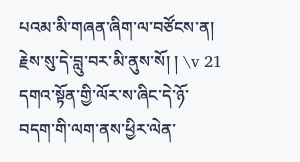པའམ་མི་གཞན་ཞིག་ལ་བཙོངས་ན། རྗེས་སུ་དེ་བླུ་བར་མི་ནུས་སོ། ། \v 21 དགའ་སྟོན་གྱི་ལོར་ས་ཞིང་དེ་ཉོ་བདག་གི་ལག་ནས་ཕྱིར་ལེན་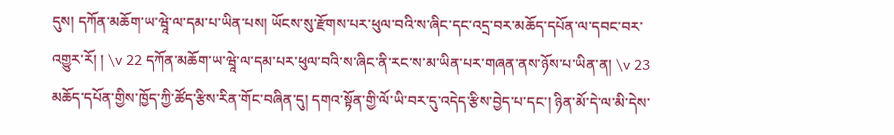དུས། དཀོན་མཆོག་ཡ་ཝཱེ་ལ་དམ་པ་ཡིན་པས། ཡོངས་སུ་རྫོགས་པར་ཕུལ་བའི་ས་ཞིང་དང་འདྲ་བར་མཆོད་དཔོན་ལ་དབང་བར་འགྱུར་རོ། ། \v 22 དཀོན་མཆོག་ཡ་ཝཱེ་ལ་དམ་པར་ཕུལ་བའི་ས་ཞིང་ནི་རང་ས་མ་ཡིན་པར་གཞན་ནས་ཉོས་པ་ཡིན་ན། \v 23 མཆོད་དཔོན་གྱིས་ཁྱོད་ཀྱི་ཚོད་རྩིས་རིན་གོང་བཞིན་དུ། དགའ་སྟོན་གྱི་ལོ་ཡི་བར་དུ་འདེད་རྩིས་བྱེད་པ་དང་། ཉིན་མོ་དེ་ལ་མི་དེས་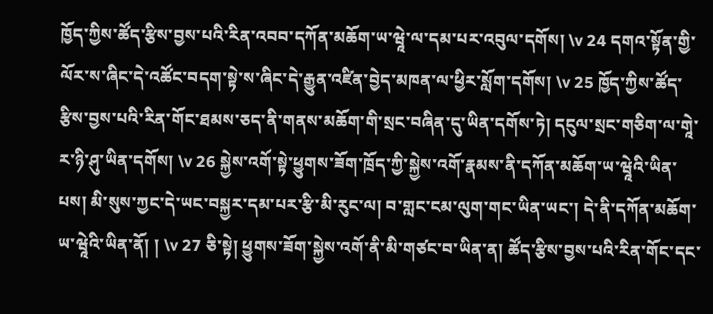ཁྱོད་ཀྱིས་ཚོད་རྩིས་བྱས་པའི་རིན་འབབ་དཀོན་མཆོག་ཡ་ཝཱེ་ལ་དམ་པར་འབུལ་དགོས། \v 24 དགའ་སྟོན་གྱི་ལོར་ས་ཞིང་དེ་འཚོང་བདག་སྟེ་ས་ཞིང་དེ་རྒྱུན་འཛིན་བྱེད་མཁན་ལ་ཕྱིར་སློག་དགོས། \v 25 ཁྱོད་ཀྱིས་ཚོད་རྩིས་བྱས་པའི་རིན་གོང་ཐམས་ཅད་ནི་གནས་མཆོག་གི་སྲང་བཞིན་དུ་ཡིན་དགོས་ཏེ། དངུལ་སྲང་གཅིག་ལ་གཱེ་ར་ཉི་ཤུ་ཡིན་དགོས། \v 26 སྐྱེས་འགོ་སྟེ་ཕྱུགས་ཟོག་ཁྲོད་ཀྱི་སྐྱེས་འགོ་རྣམས་ནི་དཀོན་མཆོག་ཡ་ཝཱེའི་ཡིན་པས། མི་སུས་ཀྱང་དེ་ཡང་བསྐྱར་དམ་པར་རྩི་མི་རུང་ལ། བ་གླང་ངམ་ལུག་གང་ཡིན་ཡང་། དེ་ནི་དཀོན་མཆོག་ཡ་ཝཱེའི་ཡིན་ནོ། ། \v 27 ཅི་སྟེ། ཕྱུགས་ཟོག་སྐྱེས་འགོ་ནི་མི་གཙང་བ་ཡིན་ན། ཚོད་རྩིས་བྱས་པའི་རིན་གོང་དང་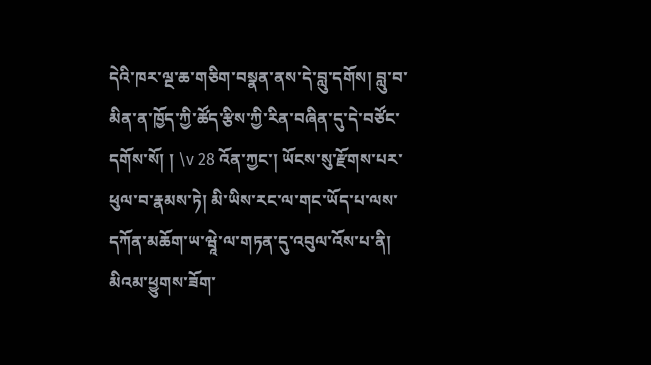དེའི་ཁར་ལྔ་ཆ་གཅིག་བསྣན་ནས་དེ་བླུ་དགོས། བླུ་བ་མིན་ན་ཁྱོད་ཀྱི་ཚོད་རྩིས་ཀྱི་རིན་བཞིན་དུ་དེ་བཙོང་དགོས་སོ། ། \v 28 འོན་ཀྱང་། ཡོངས་སུ་རྫོགས་པར་ཕུལ་བ་རྣམས་ཏེ། མི་ཡིས་རང་ལ་གང་ཡོད་པ་ལས་དཀོན་མཆོག་ཡ་ཝཱེ་ལ་གཏན་དུ་འབུལ་འོས་པ་ནི། མིའམ་ཕྱུགས་ཟོག་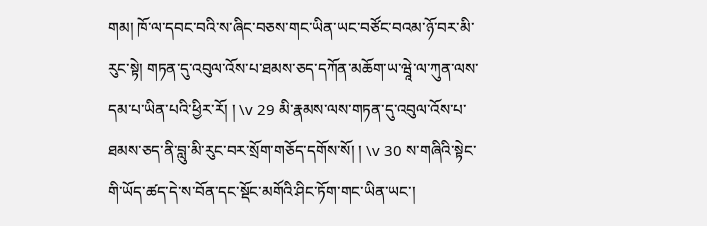གམ། ཁོ་ལ་དབང་བའི་ས་ཞིང་བཅས་གང་ཡིན་ཡང་བཙོང་བའམ་ཉོ་བར་མི་རུང་སྟེ། གཏན་དུ་འབུལ་འོས་པ་ཐམས་ཅད་དཀོན་མཆོག་ཡ་ཝཱེ་ལ་ཀུན་ལས་དམ་པ་ཡིན་པའི་ཕྱིར་རོ། ། \v 29 མི་རྣམས་ལས་གཏན་དུ་འབུལ་འོས་པ་ཐམས་ཅད་ནི་བླུ་མི་རུང་བར་སྲོག་གཅོད་དགོས་སོ། ། \v 30 ས་གཞིའི་སྟེང་གི་ཡོད་ཚད་དེ་ས་བོན་དང་སྡོང་མགོའི་ཤིང་ཏོག་གང་ཡིན་ཡང་།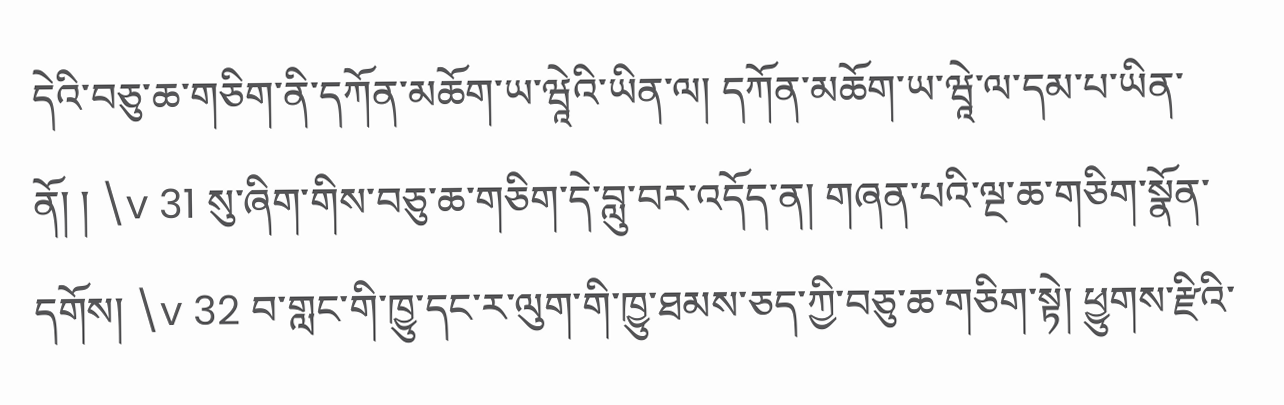དེའི་བཅུ་ཆ་གཅིག་ནི་དཀོན་མཆོག་ཡ་ཝཱེའི་ཡིན་ལ། དཀོན་མཆོག་ཡ་ཝཱེ་ལ་དམ་པ་ཡིན་ནོ། ། \v 31 སུ་ཞིག་གིས་བཅུ་ཆ་གཅིག་དེ་བླུ་བར་འདོད་ན། གཞན་པའི་ལྔ་ཆ་གཅིག་སྣོན་དགོས། \v 32 བ་གླང་གི་ཁྱུ་དང་ར་ལུག་གི་ཁྱུ་ཐམས་ཅད་ཀྱི་བཅུ་ཆ་གཅིག་སྟེ། ཕྱུགས་རྫིའི་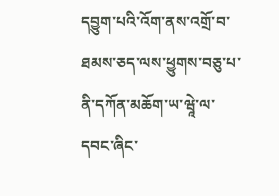དབྱུག་པའི་འོག་ནས་འགྲོ་བ་ཐམས་ཅད་ལས་ཕྱུགས་བཅུ་པ་ནི་དཀོན་མཆོག་ཡ་ཝཱེ་ལ་དབང་ཞིང་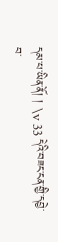དམ་པ་ཡིན་ནོ། ། \v 33 དེའི་བཟང་ངན་གྱི་དབྱེ་བ་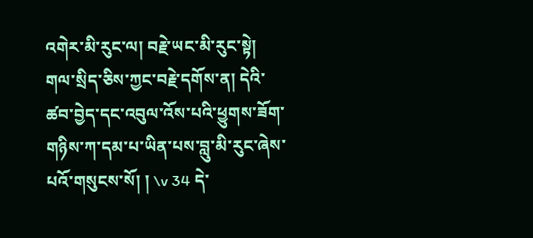འགེར་མི་རུང་ལ། བརྗེ་ཡང་མི་རུང་སྟེ། གལ་སྲིད་ཅིས་ཀྱང་བརྗེ་དགོས་ན། དེའི་ཚབ་བྱེད་དང་འབུལ་འོས་པའི་ཕྱུགས་ཟོག་གཉིས་ཀ་དམ་པ་ཡིན་པས་བླུ་མི་རུང་ཞེས་པའོ་གསུངས་སོ། ། \v 34 དེ་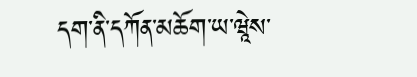དག་ནི་དཀོན་མཆོག་ཡ་ཝཱེས་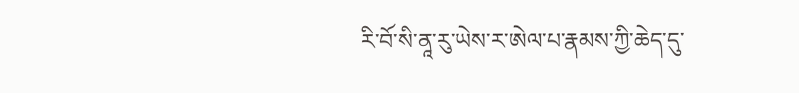རི་བོ་སི་ནཱ་རུ་ཡེས་ར་ཨེལ་པ་རྣམས་ཀྱི་ཆེད་དུ་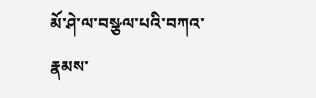མོ་ཤེ་ལ་བསྩལ་པའི་བཀའ་རྣམས་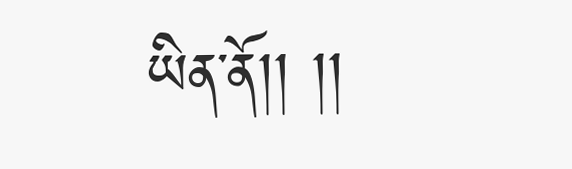ཡིན་ནོ།། །།